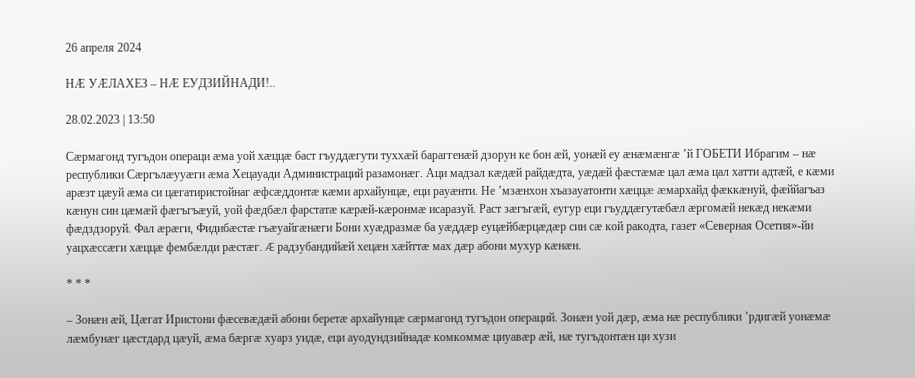26 апреля 2024

НÆ УÆЛАХЕЗ – НÆ ЕУДЗИЙНАДИ!..

28.02.2023 | 13:50

Сæрмагонд тугъдон операци æма уой хæццæ баст гъуддæгути туххæй бараггенæй дзорун ке бон æй, уонæй еу æнæмæнгæ ’й ГОБЕТИ Ибрагим – нæ республики Сæргълæууæги æма Хецауади Администраций разамонæг. Аци мадзал кæдæй райдæдта, уæдæй фæстæмæ цал æма цал хатти адтæй, е кæми арæзт цæуй æма си цæгатиристойнаг æфсæддонтæ кæми архайунцæ, еци рауæнти. Не ’мзæнхон хъазауатонти хæццæ æмархайд фæккæнуй, фæййагъаз кæнун син цæмæй фæгъгъæуй, уой фæдбæл фарстатæ кæрæй-кæронмæ исаразуй. Раст зæгъгæй, еугур еци гъуддæгутæбæл æргомæй некæд некæми фæдздзоруй. Фал æрæги, Фидибæстæ гъæуайгæнæги Бони хуæдразмæ ба уæддæр еуцæйбæрцæдæр син сæ кой ракодта, газет «Северная Осетия»-йи уацхæссæги хæццæ фембæлди рæстæг. Æ радзубандийæй хецæн хæйттæ мах дæр абони мухур кæнæн.

* * *

– Зонæн æй, Цæгат Иристони фæсевæдæй абони беретæ архайунцæ сæрмагонд тугъдон операций. Зонæн уой дæр, æма нæ республики ’рдигæй уонæмæ лæмбунæг цæстдард цæуй, æма бæргæ хуарз уидæ, еци ауодундзийнадæ комкоммæ циуавæр æй, нæ тугъдонтæн ци хузи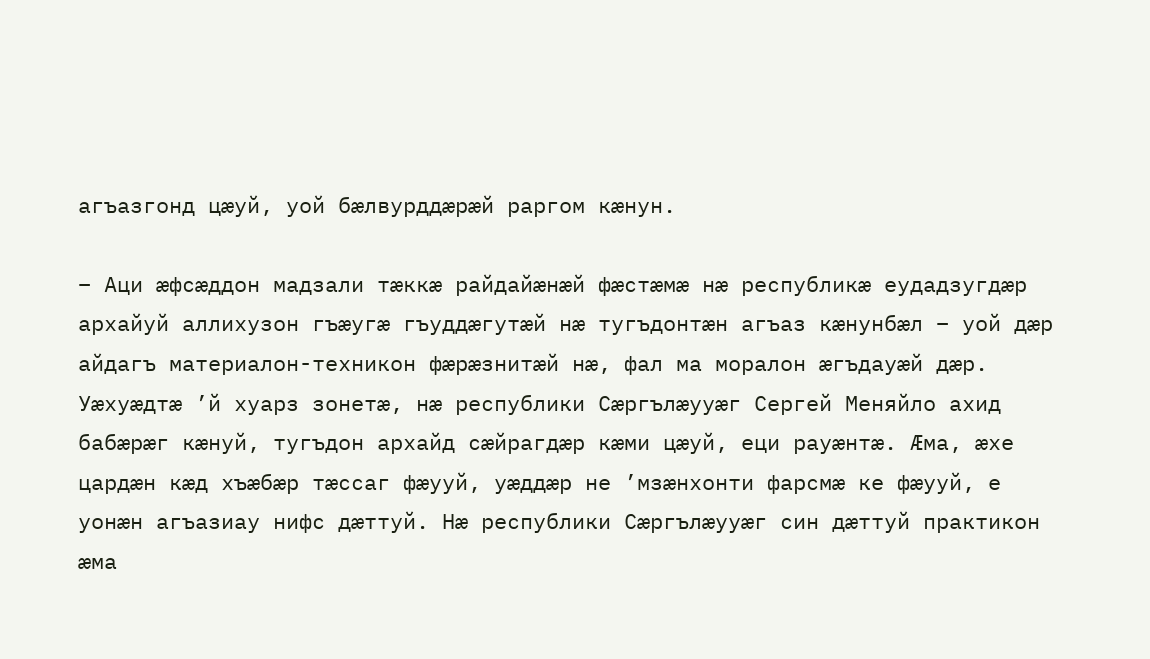агъазгонд цæуй, уой бæлвурддæрæй раргом кæнун.

– Аци æфсæддон мадзали тæккæ райдайæнæй фæстæмæ нæ республикæ еудадзугдæр архайуй аллихузон гъæугæ гъуддæгутæй нæ тугъдонтæн агъаз кæнунбæл – уой дæр айдагъ материалон-техникон фæрæзнитæй нæ, фал ма моралон æгъдауæй дæр. Уæхуæдтæ ’й хуарз зонетæ, нæ республики Сæргълæууæг Сергей Меняйло ахид бабæрæг кæнуй, тугъдон архайд сæйрагдæр кæми цæуй, еци рауæнтæ. Æма, æхе цардæн кæд хъæбæр тæссаг фæууй, уæддæр не ’мзæнхонти фарсмæ ке фæууй, е уонæн агъазиау нифс дæттуй. Нæ республики Сæргълæууæг син дæттуй практикон æма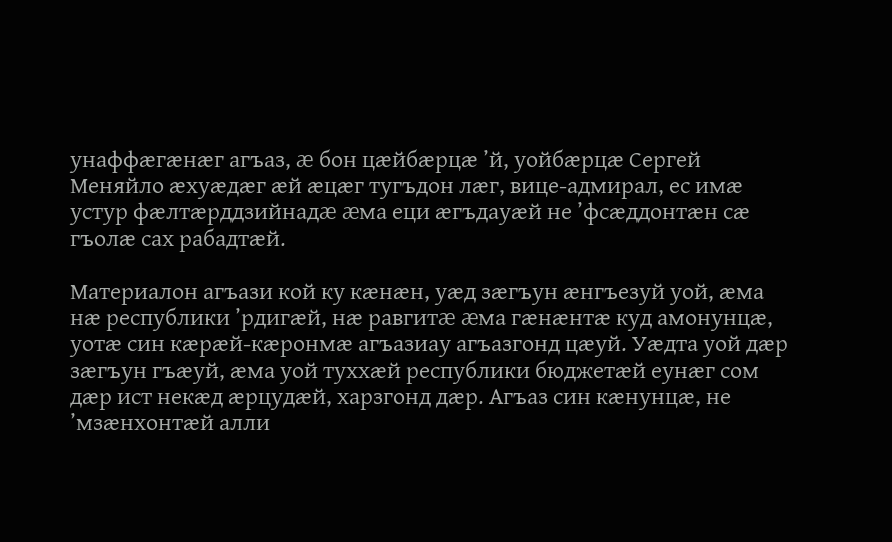унаффæгæнæг агъаз, æ бон цæйбæрцæ ’й, уойбæрцæ Сергей Меняйло æхуæдæг æй æцæг тугъдон лæг, вице-адмирал, ес имæ устур фæлтæрддзийнадæ æма еци æгъдауæй не ’фсæддонтæн сæ гъолæ сах рабадтæй.

Материалон агъази кой ку кæнæн, уæд зæгъун æнгъезуй уой, æма нæ республики ’рдигæй, нæ равгитæ æма гæнæнтæ куд амонунцæ, уотæ син кæрæй-кæронмæ агъазиау агъазгонд цæуй. Уæдта уой дæр зæгъун гъæуй, æма уой туххæй республики бюджетæй еунæг сом дæр ист некæд æрцудæй, харзгонд дæр. Агъаз син кæнунцæ, не ’мзæнхонтæй алли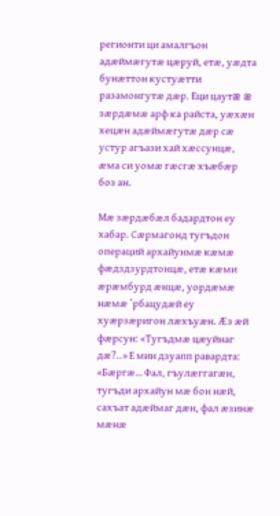регионти ци амалгъон адæймæгутæ цæруй, етæ, уæдта бунæттон кустуæтти разамонгутæ дæр. Еци цаутæ æ зæрдæмæ арф ка райста, уæхæн хецæн адæймæгутæ дæр сæ устур агъази хай хæссунцæ, æма си уомæ гæсгæ хъæбæр боз ан.

Мæ зæрдæбæл бадардтон еу хабар. Сæрмагонд тугъдон операций архайунмæ кæмæ фæдздзурдтонцæ, етæ кæми æрæмбурд æнцæ, уордæмæ нæмæ ’рбацудæй еу хуæрзæригон лæхъуæн. Æз æй фæрсун: «Тугъдмæ цæуйнаг дæ?..» Е мин дзуапп равардта: «Бæргæ… Фал, гъулæггагæн, тугъди архайун мæ бон нæй, сахъат адæймаг дæн, фал æзинæ мæнæ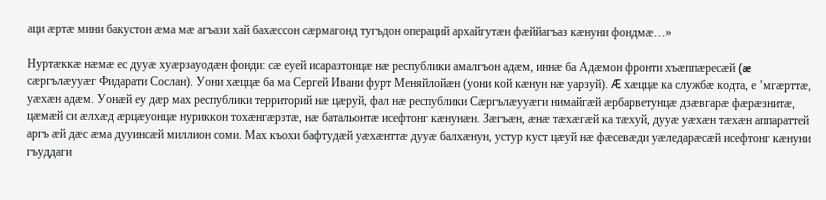аци æртæ мини бакустон æма мæ агъази хай бахæссон сæрмагонд тугъдон операций архайгутæн фæййагъаз кæнуни фондмæ…»

Нуртæккæ нæмæ ес дууæ хуæрзауодæн фонди: сæ еуей исаразтонцæ нæ республики амалгъон адæм, иннæ ба Адæмон фронти хъæппæресæй (æ сæргълæууæг Фидарати Сослан). Уони хæццæ ба ма Сергей Ивани фурт Меняйлойæн (уони кой кæнун нæ уарзуй). Æ хæццæ ка службæ кодта, е ’мгæрттæ, уæхæн адæм. Уонæй еу дæр мах республики территорий нæ цæруй, фал нæ республики Сæргълæууæги нимайгæй æрбарветунцæ дзæвгарæ фæрæзнитæ, цæмæй си æлхæд æрцæуонцæ нуриккон тохæнгæрзтæ, нæ батальонтæ исефтонг кæнунæн. Зæгъæн, æнæ тæхæгæй ка тæхуй, дууæ уæхæн тæхæн аппараттей аргъ æй дæс æма дууинсæй миллион соми. Мах къохи бафтудæй уæхæнттæ дууæ балхæнун, устур куст цæуй нæ фæсевæди уæледарæсæй исефтонг кæнуни гъуддаги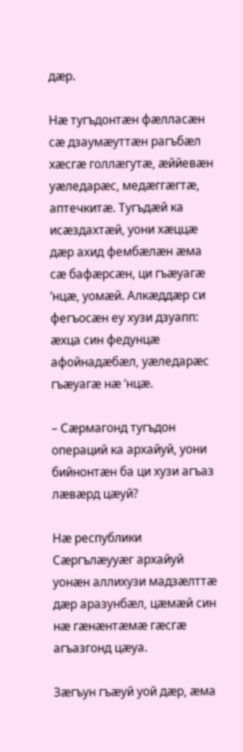дæр.

Нæ тугъдонтæн фæлласæн сæ дзаумæуттæн рагъбæл хæсгæ голлæгутæ, æййевæн уæледарæс, медæггæгтæ, аптечкитæ. Тугъдæй ка исæздахтæй, уони хæццæ дæр ахид фембæлæн æма сæ бафæрсæн, ци гъæуагæ ’нцæ, уомæй. Алкæддæр си фегъосæн еу хузи дзуапп: æхца син федунцæ афойнадæбæл, уæледарæс гъæуагæ нæ ’нцæ.

– Сæрмагонд тугъдон операций ка архайуй, уони бийнонтæн ба ци хузи агъаз лæвæрд цæуй?

Нæ республики Сæргълæууæг архайуй уонæн аллихузи мадзæлттæ дæр аразунбæл, цæмæй син нæ гæнæнтæмæ гæсгæ агъазгонд цæуа.

Зæгъун гъæуй уой дæр, æма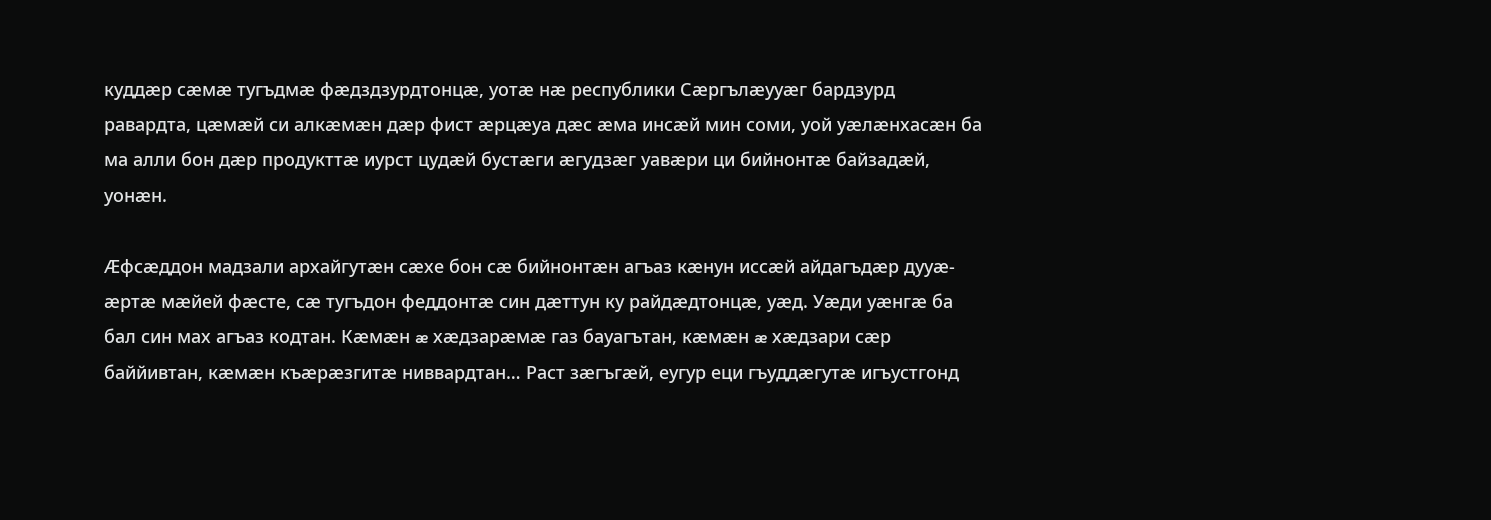куддæр сæмæ тугъдмæ фæдздзурдтонцæ, уотæ нæ республики Сæргълæууæг бардзурд равардта, цæмæй си алкæмæн дæр фист æрцæуа дæс æма инсæй мин соми, уой уæлæнхасæн ба ма алли бон дæр продукттæ иурст цудæй бустæги æгудзæг уавæри ци бийнонтæ байзадæй, уонæн.

Æфсæддон мадзали архайгутæн сæхе бон сæ бийнонтæн агъаз кæнун иссæй айдагъдæр дууæ-æртæ мæйей фæсте, сæ тугъдон феддонтæ син дæттун ку райдæдтонцæ, уæд. Уæди уæнгæ ба бал син мах агъаз кодтан. Кæмæн æ хæдзарæмæ газ бауагътан, кæмæн æ хæдзари сæр баййивтан, кæмæн къæрæзгитæ ниввардтан… Раст зæгъгæй, еугур еци гъуддæгутæ игъустгонд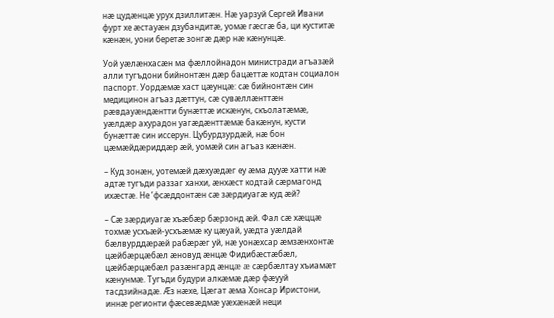нæ цудæнцæ урух дзиллитæн. Нæ уарзуй Сергей Ивани фурт хе æстауæн дзубандитæ, уомæ гæсгæ ба, ци куститæ кæнæн, уони беретæ зонгæ дæр нæ кæнунцæ.

Уой уæлæнхасæн ма фæллойнадон министради агъазæй алли тугъдони бийнонтæн дæр бацæттæ кодтан социалон паспорт. Уордæмæ хаст цæунцæ: сæ бийнонтæн син медицинон агъаз дæттун, сæ сувæллæнттæн рæвдауæндæнтти бунæттæ искæнун, скъолатæмæ, уæлдæр ахурадон уагæдæнттæмæ бакæнун, кусти бунæттæ син иссерун. Цубурдзурдæй, нæ бон цæмæйдæриддæр æй, уомæй син агъаз кæнæн.

– Куд зонæн, уотемæй дæхуæдæг еу æма дууæ хатти нæ адтæ тугъди раззаг ханхи, æнхæст кодтай сæрмагонд ихæстæ. Не ’фсæддонтæн сæ зæрдиуагæ куд æй?

– Сæ зæрдиуагæ хъæбæр бæрзонд æй. Фал сæ хæццæ тохмæ усхъæй-усхъæмæ ку цæуай, уæдта уæлдай бæлвурддæрæй рабæрæг уй, нæ уонæхсар æмзæнхонтæ цæйбæрцæбæл æновуд æнцæ Фидибæстæбæл, цæйбæрцæбæл разæнгард æнцæ æ сæрбæлтау хъиамæт кæнунмæ. Тугъди будури алкæмæ дæр фæууй тасдзийнадæ. Æз нæхе, Цæгат æма Хонсар Иристони, иннæ регионти фæсевæдмæ уæхæнæй неци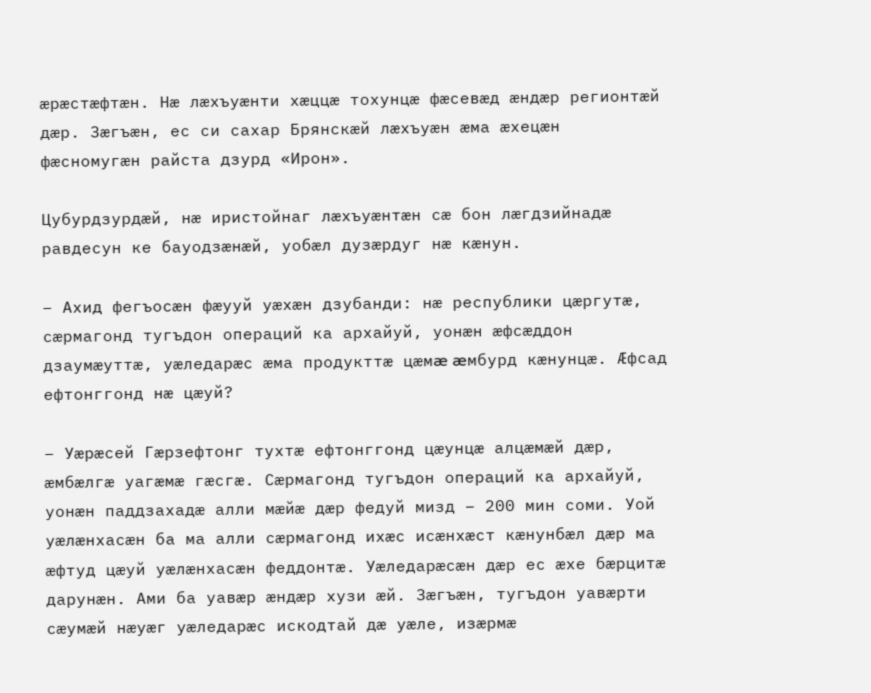æрæстæфтæн. Нæ лæхъуæнти хæццæ тохунцæ фæсевæд æндæр регионтæй дæр. Зæгъæн, ес си сахар Брянскæй лæхъуæн æма æхецæн фæсномугæн райста дзурд «Ирон».

Цубурдзурдæй, нæ иристойнаг лæхъуæнтæн сæ бон лæгдзийнадæ равдесун ке бауодзæнæй, уобæл дузæрдуг нæ кæнун.

– Ахид фегъосæн фæууй уæхæн дзубанди: нæ республики цæргутæ, сæрмагонд тугъдон операций ка архайуй, уонæн æфсæддон дзаумæуттæ, уæледарæс æма продукттæ цæмæ æмбурд кæнунцæ. Æфсад ефтонггонд нæ цæуй?

– Уæрæсей Гæрзефтонг тухтæ ефтонггонд цæунцæ алцæмæй дæр, æмбæлгæ уагæмæ гæсгæ. Сæрмагонд тугъдон операций ка архайуй, уонæн паддзахадæ алли мæйæ дæр федуй мизд – 200 мин соми. Уой уæлæнхасæн ба ма алли сæрмагонд ихæс исæнхæст кæнунбæл дæр ма æфтуд цæуй уæлæнхасæн феддонтæ. Уæледарæсæн дæр ес æхе бæрцитæ дарунæн. Ами ба уавæр æндæр хузи æй. Зæгъæн, тугъдон уавæрти сæумæй нæуæг уæледарæс искодтай дæ уæле, изæрмæ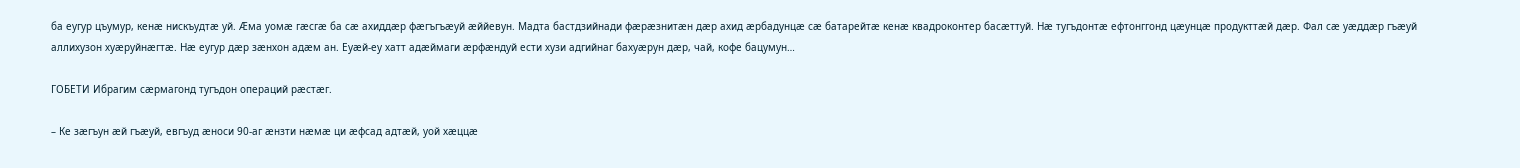ба еугур цъумур, кенæ нискъудтæ уй. Æма уомæ гæсгæ ба сæ ахиддæр фæгъгъæуй æййевун. Мадта бастдзийнади фæрæзнитæн дæр ахид æрбадунцæ сæ батарейтæ кенæ квадроконтер басæттуй. Нæ тугъдонтæ ефтонггонд цæунцæ продукттæй дæр. Фал сæ уæддæр гъæуй аллихузон хуæруйнæгтæ. Нæ еугур дæр зæнхон адæм ан. Еуæй-еу хатт адæймаги æрфæндуй ести хузи адгийнаг бахуæрун дæр, чай, кофе бацумун…

ГОБЕТИ Ибрагим сæрмагонд тугъдон операций рæстæг.

– Ке зæгъун æй гъæуй, евгъуд æноси 90-аг æнзти нæмæ ци æфсад адтæй, уой хæццæ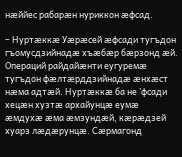нæййес рабарæн нуриккон æфсад.

– Нуртæккæ Уæрæсей æфсади тугъдон гъомусдзийнадæ хъæбæр бæрзонд æй. Операций райдайæнти еугуремæ тугъдон фæлтæрддзийнадæ æнхæст нæма адтæй. Нуртæккæ ба не ’фсади хецæн хузтæ архайунцæ еумæ æмдухæ æма æмзундæй, кæрæдзей хуарз лæдæрунцæ. Сæрмагонд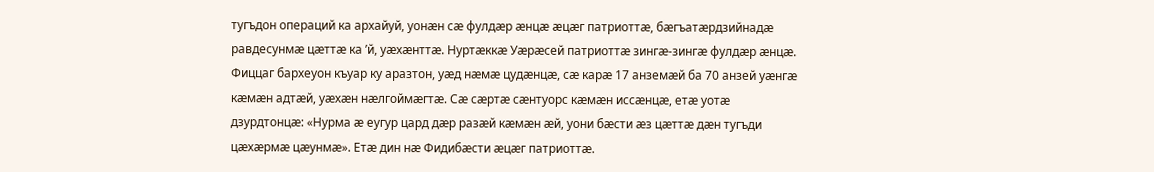тугъдон операций ка архайуй, уонæн сæ фулдæр æнцæ æцæг патриоттæ, бæгъатæрдзийнадæ равдесунмæ цæттæ ка ’й, уæхæнттæ. Нуртæккæ Уæрæсей патриоттæ зингæ-зингæ фулдæр æнцæ. Фиццаг бархеуон къуар ку аразтон, уæд нæмæ цудæнцæ, сæ карæ 17 анземæй ба 70 анзей уæнгæ кæмæн адтæй, уæхæн нæлгоймæгтæ. Сæ сæртæ сæнтуорс кæмæн иссæнцæ, етæ уотæ дзурдтонцæ: «Нурма æ еугур цард дæр разæй кæмæн æй, уони бæсти æз цæттæ дæн тугъди цæхæрмæ цæунмæ». Етæ дин нæ Фидибæсти æцæг патриоттæ.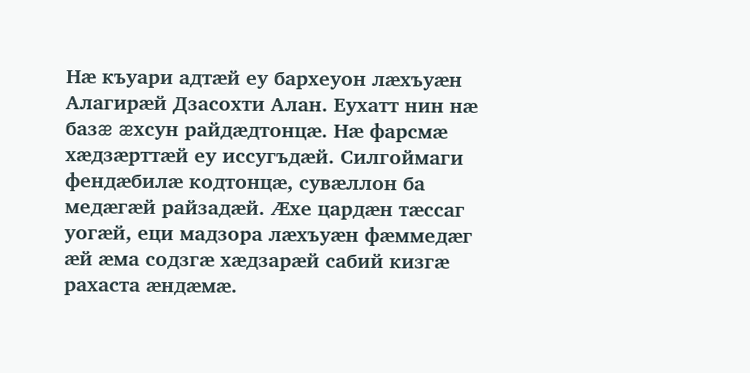Нæ къуари адтæй еу бархеуон лæхъуæн Алагирæй Дзасохти Алан. Еухатт нин нæ базæ æхсун райдæдтонцæ. Нæ фарсмæ хæдзæрттæй еу иссугъдæй. Силгоймаги фендæбилæ кодтонцæ, сувæллон ба медæгæй райзадæй. Æхе цардæн тæссаг уогæй, еци мадзора лæхъуæн фæммедæг æй æма содзгæ хæдзарæй сабий кизгæ рахаста æндæмæ.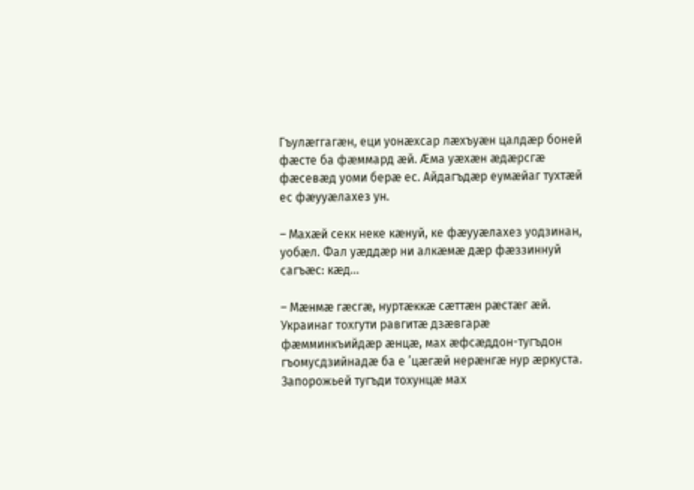Гъулæггагæн, еци уонæхсар лæхъуæн цалдæр боней фæсте ба фæммард æй. Æма уæхæн æдæрсгæ фæсевæд уоми берæ ес. Айдагъдæр еумæйаг тухтæй ес фæууæлахез ун.

– Махæй секк неке кæнуй, ке фæууæлахез уодзинан, уобæл. Фал уæддæр ни алкæмæ дæр фæззиннуй сагъæс: кæд…

– Мæнмæ гæсгæ, нуртæккæ сæттæн рæстæг æй. Украинаг тохгути равгитæ дзæвгарæ фæмминкъийдæр æнцæ, мах æфсæддон-тугъдон гъомусдзийнадæ ба е ’цæгæй нерæнгæ нур æркуста. Запорожьей тугъди тохунцæ мах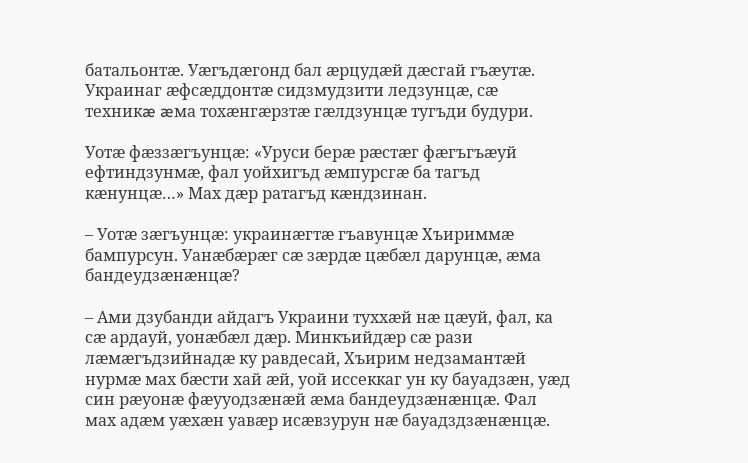батальонтæ. Уæгъдæгонд бал æрцудæй дæсгай гъæутæ. Украинаг æфсæддонтæ сидзмудзити ледзунцæ, сæ техникæ æма тохæнгæрзтæ гæлдзунцæ тугъди будури.

Уотæ фæззæгъунцæ: «Уруси берæ рæстæг фæгъгъæуй ефтиндзунмæ, фал уойхигъд æмпурсгæ ба тагъд кæнунцæ…» Мах дæр ратагъд кæндзинан.

– Уотæ зæгъунцæ: украинæгтæ гъавунцæ Хъириммæ бампурсун. Уанæбæрæг сæ зæрдæ цæбæл дарунцæ, æма бандеудзæнæнцæ?

– Ами дзубанди айдагъ Украини туххæй нæ цæуй, фал, ка сæ ардауй, уонæбæл дæр. Минкъийдæр сæ рази лæмæгъдзийнадæ ку равдесай, Хъирим недзамантæй нурмæ мах бæсти хай æй, уой иссеккаг ун ку бауадзæн, уæд син рæуонæ фæууодзæнæй æма бандеудзæнæнцæ. Фал мах адæм уæхæн уавæр исæвзурун нæ бауадздзæнæнцæ.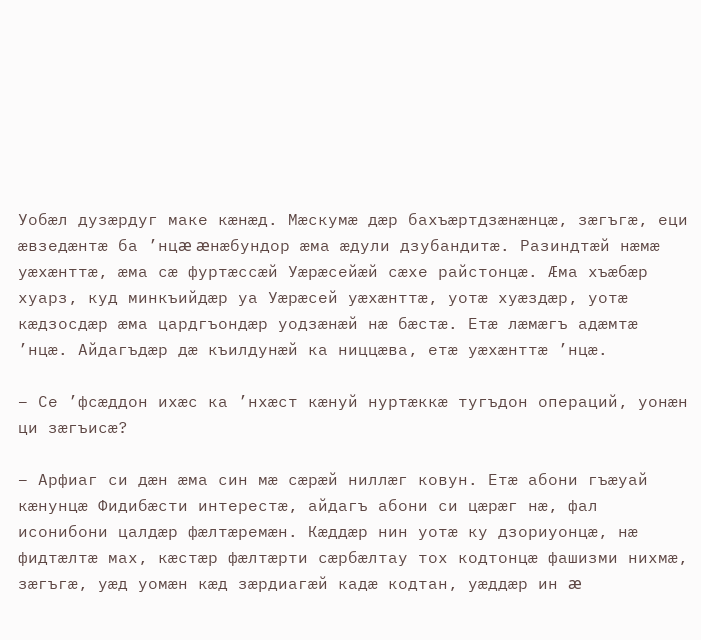Уобæл дузæрдуг маке кæнæд. Мæскумæ дæр бахъæртдзæнæнцæ, зæгъгæ, еци æвзедæнтæ ба ’нцæ æнæбундор æма æдули дзубандитæ. Разиндтæй нæмæ уæхæнттæ, æма сæ фуртæссæй Уæрæсейæй сæхе райстонцæ. Æма хъæбæр хуарз, куд минкъийдæр уа Уæрæсей уæхæнттæ, уотæ хуæздæр, уотæ кæдзосдæр æма цардгъондæр уодзæнæй нæ бæстæ. Етæ лæмæгъ адæмтæ ’нцæ. Айдагъдæр дæ къилдунæй ка ниццæва, етæ уæхæнттæ ’нцæ.

– Се ’фсæддон ихæс ка ’нхæст кæнуй нуртæккæ тугъдон операций, уонæн ци зæгъисæ?

– Арфиаг си дæн æма син мæ сæрæй ниллæг ковун. Етæ абони гъæуай кæнунцæ Фидибæсти интерестæ, айдагъ абони си цæрæг нæ, фал исонибони цалдæр фæлтæремæн. Кæддæр нин уотæ ку дзориуонцæ, нæ фидтæлтæ мах, кæстæр фæлтæрти сæрбæлтау тох кодтонцæ фашизми нихмæ, зæгъгæ, уæд уомæн кæд зæрдиагæй кадæ кодтан, уæддæр ин æ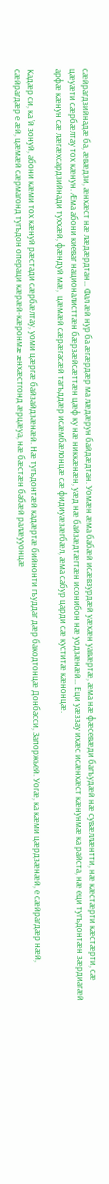сæйрагдзийнадæ ба, æвæдзи, æнхæст нæ лæдæрдтан… Фал æй нур ба æгæрдæр ма лæдæрун байдæдтан. Уомæн æма бабæй исæвзурдæй уæхæн уавæртæ, æма нæ фæсевæди багъудæй нæ сувæллæнтти, нæ кæстæрти кæстæрти, сæ цæуæти сæрбæлтау тох кæнун. Æма абони киеваг националисттæн бæрзæйсæттæн цæф ку нæ никкæнæн, уæд нæ байзæдтæгтæн исонибон нæ уодзæнæй… Еци уæззау ихæс исæнхæст кæнунмæ ка райста, нæ еци тугъдонтæн зæрдиагæй арфæ кæнун сæ лæгæхсардзийнади туххæй, фæндуй мæ,  цæмæй сæрæгасæй тагъддæр исæмбæлонцæ сæ фидиуæзæгбæл, æма сабур царди сæ куститæ кæнонцæ.

Кадæр си, ка ’й зонуй, абони кæми тох кæнуй рæстади сæрбæлтау, уоми цæргæ байзайдзæнæй. Нæ тугъдонтæй кадæртæ бийнонти гъуддаг дæр бакодтонцæ Донбасси, Запоржьей. Уогæ, ка кæми цæрдзæнæй, е сæйрагдæр нæй, сæйрагдæр е æй, цæмæй сæрмагонд тугъдон операци кæрæй-кæронмæ æнхæстгонд æрцæуа, нæ бæстæн бабæй ралæууонцæ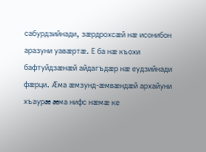сабурдзийнади, зæрдрохсæй нæ исонибон аразуни уавæртæ. Е ба нæ къохи бафтуйдзæнæй айдагъдæр нæ еудзийнади фæрци. Æма æмзунд-æмвæндæй архайуни хъаурæ æма нифс нæмæ ке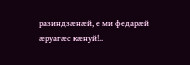разиндзæнæй, е ми федарæй æруагæс кæнуй!..